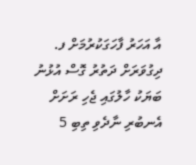އާ އަހަރު ފާހަގަކުރުމަށް ފ. ދިގުވަރަށް ދަތުރު ގޮސް އުޅުނު ބަޔަކު ހާލުގައި ޖެހި ރަށަށް އެނބުރި ނާދެވި ތިބި 5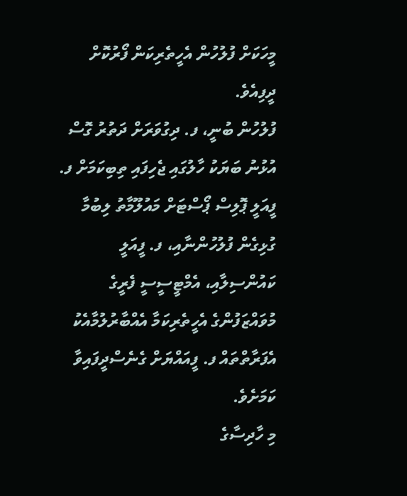މީހަކަށް ފުލުހުން އެހީތެރިކަން ފޯރުކޮށް ދީފިއެވެ.
ފުލުހުން ބުނީ، ފ. ދިގުވަރަށް ދަތުރު ގޮސް އުޅުނު ބަޔަކު ހާލުގައި ޖެހިފައި ތިބިކަމަށް ފ. ފީއަލީ ޕޮލިސް ޕޯސްޓަށް މައުލޫމާތު ލިބުމާ ގުޅިގެން ފުލުހުންނާއި، ފ. ފީއަލީ ކައުންސިލާއި، އެމްޓީސީސީ ފެރީގެ މުވައްޒަފުންގެ އެހީތެރިކަމާ އެއްބާރުލުމާއެކު އެފަރާތްތައް ފ. ފީއައްޔަށް ގެނެސްދީފައިވާ ކަމަށެވެ.
މި ހާދިސާގެ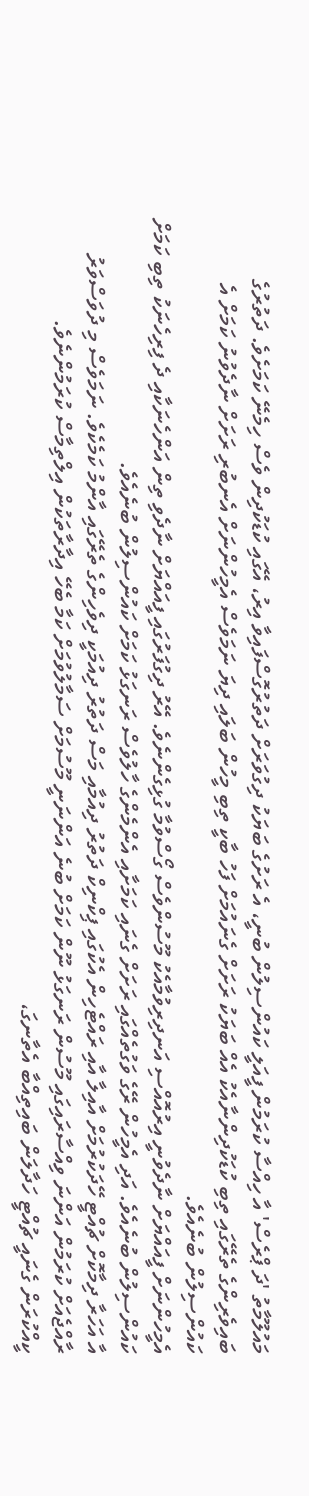މައުލޫމާތު 'ދަ ޕްރެސް' އާ ހިއްސާ ކުރަމުން ފީއަލީ ކައުންސިލުން ބުނީ، އެ ރަށުގެ ބަޔަކު ދިގުވަރަށް ދަތުރުގޮސްފައިވާ އިރު، އޭގައި ކުޑަކުދިން ވެސް ހިމެނޭ ކަމަށެވެ. ދަތުރުގެ ބައިވެރިންގެ ތެރޭގައި ތިބި ކުޑަކުދިންނާއެކު އެއް ބަޔަކު ރަށަށް ގެނައުމަށް ފަހު ބާކީ ތިބި މީހުން ބަލައި ދިޔަ ނަމަވެސް އެމީހުންނަށް އެނބުރި ރަށަށް ނާދެވުނު ކަމަށް އެ ކައުންސިލުން ބުނެއެވެ.
އެމީހުންނަށް ފީއައްޔަށް ނާދެވުނީ އިރުއޮއްސި އަނދިރިވުމާއެކު މޫސުންވެސް ގޯސްވުމާ ގުޅިގެންނެވެ. އޭރު ދިގުފަރުގައި ފީއައްޔަށް ނާދެވި ތިން އަންހެނަކާއި ދެ ފިރިހެނަކު ތިބި ކަމަށް ކައުންސިލުން ބުނެއެވެ. އަދި އެމީހުން ރޭގެ ވަގުތެއްގައި ރަށަށް ގެނައި ކަމަށާއި އެންމެންގެ ހާލުވެސް ރަނގަޅު ކަމަށް ކައުންސިލުން ބުނެއެވެ.
އާ އަހަރާ ދިމާކޮށް ޗުއްޓީ ހޭދަކުރުމަށް އާއިލާ އާއި ރައްޓެހިން އެކުގައި ޕިކްނިކް ދަތުރު ދިއުމާއި މަސް ދަތުރު ދިއުމަކީ ދިވެހިންގެ ތެރޭގައި އާންމު ކަމެކެވެ. ނަމަވެސް މި ދުވަސްވަރު ރާއްޖެއަށް ކުރަމުން އަންނަ ވިއްސާރައިގައި މޫސުން ރަނގަޅު ނޫން ކަމަށް ބުނެ އަންނަނީ މޫސުމަށް ސަމާލުވުމަށް ކަމާ ބެހޭ އިދާރާތަކުން އިލްތިމާސް ކުރަމުންނެވެ.
ކީއްކުރަން ގެނައީ ޗުއްޓީ ހަދާލަން ބައިތިއްބާ އެތާނގަ،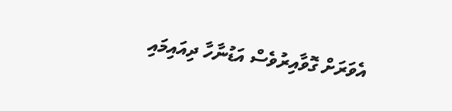އެވަރަށް ގޮވާއިރުވެސް އަޑުނާހާ ދިއައިމައި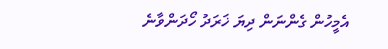އެމީހުން ގެންނަން ދިޔަ ޚަރަދު ހޯދަންވާނެ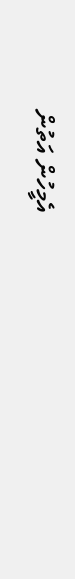އެމީހުން އަތުން